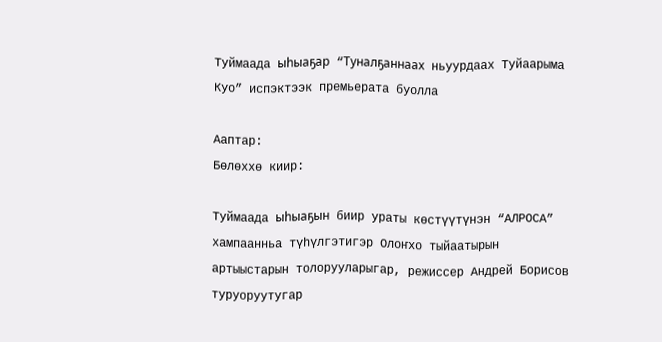Туймаада ыһыаҕар “Туналҕаннаах ньуурдаах Туйаарыма Куо” испэктээк премьерата буолла

Ааптар:
Бөлөххө киир:

Туймаада ыһыаҕын биир ураты көстүүтүнэн “АЛРОСА” хампаанньа түһүлгэтигэр Олоҥхо тыйаатырын артыыстарын толорууларыгар, режиссер Андрей Борисов туруоруутугар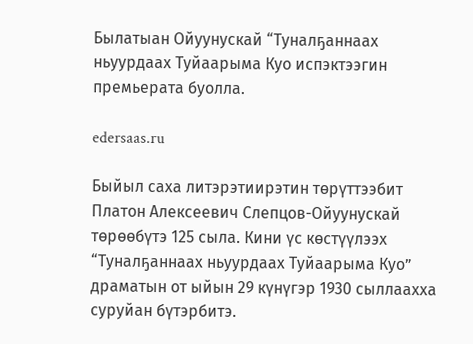Былатыан Ойуунускай “Туналҕаннаах ньуурдаах Туйаарыма Куо испэктээгин премьерата буолла.

edersaas.ru

Быйыл саха литэрэтиирэтин төрүттээбит Платон Алексеевич Слепцов-Ойуунускай төрөөбүтэ 125 сыла. Кини үс көстүүлээх “Туналҕаннаах ньуурдаах Туйаарыма Куо” драматын от ыйын 29 күнүгэр 1930 сыллаахха суруйан бүтэрбитэ.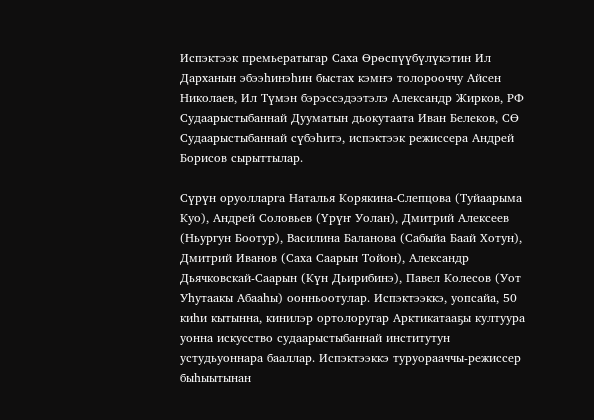Испэктээк премьератыгар Саха Өрөспүүбүлүкэтин Ил Дарханын эбээһинэһин быстах кэмҥэ толорооччу Айсен Николаев, Ил Түмэн бэрэссэдээтэлэ Александр Жирков, РФ Судаарыстыбаннай Дууматын дьокутаата Иван Белеков, СӨ Судаарыстыбаннай сүбэһитэ, испэктээк режиссера Андрей Борисов сырыттылар.

Сүрүн оруолларга Наталья Корякина-Слепцова (Туйаарыма Куо), Андрей Соловьев (Үрүҥ Уолан), Дмитрий Алексеев (Ньургун Боотур), Василина Баланова (Сабыйа Баай Хотун), Дмитрий Иванов (Саха Саарын Тойон), Александр Дьячковскай-Саарын (Күн Дьирибинэ), Павел Колесов (Уот Уһутаакы Абааһы) оонньоотулар. Испэктээккэ, уопсайа, 50 киһи кытынна, кинилэр ортолоругар Арктикатааҕы култуура уонна искусство судаарыстыбаннай институтун устудьуоннара бааллар. Испэктээккэ туруорааччы-режиссер быһыытынан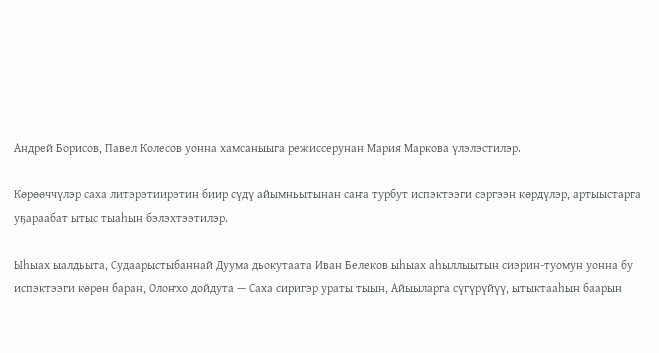Андрей Борисов, Павел Колесов уонна хамсаныыга режиссерунан Мария Маркова үлэлэстилэр.

Көрөөччүлэр саха литэрэтиирэтин биир сүдү айымньытынан саҥа турбут испэктээги сэргээн көрдүлэр, артыыстарга уҕараабат ытыс тыаһын бэлэхтээтилэр.

Ыһыах ыалдьыта, Судаарыстыбаннай Дуума дьокутаата Иван Белеков ыһыах аһыллыытын сиэрин-туомун уонна бу испэктээги көрөн баран, Олоҥхо дойдута — Саха сиригэр ураты тыын, Айыыларга сүгүрүйүү, ытыктааһын баарын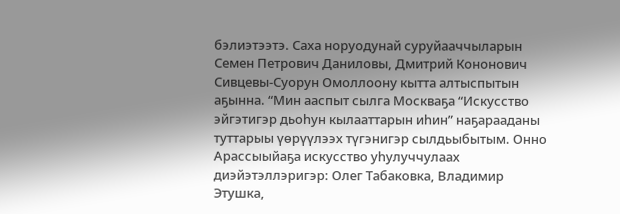бэлиэтээтэ. Саха норуодунай суруйааччыларын Семен Петрович Даниловы, Дмитрий Кононович Сивцевы-Суорун Омоллоону кытта алтыспытын аҕынна. “Мин ааспыт сылга Москваҕа “Искусство эйгэтигэр дьоһун кылааттарын иһин” наҕарааданы туттарыы үөрүүлээх түгэнигэр сылдьыбытым. Онно Арассыыйаҕа искусство уһулуччулаах диэйэтэллэригэр: Олег Табаковка, Владимир Этушка,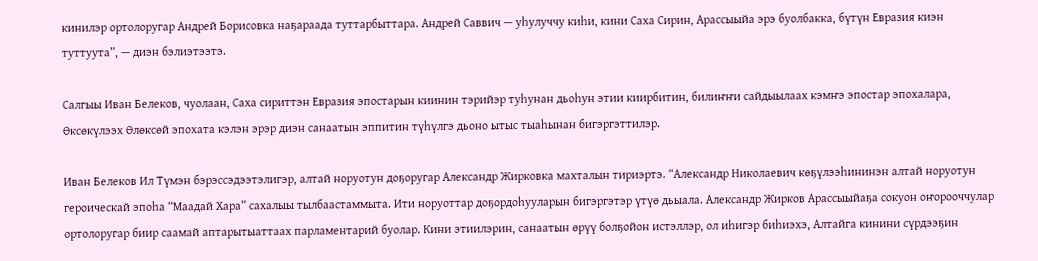кинилэр ортолоругар Андрей Борисовка наҕараада туттарбыттара. Андрей Саввич — уһулуччу киһи, кини Саха Сирин, Арассыыйа эрэ буолбакка, бүтүн Евразия киэн туттуута”, — диэн бэлиэтээтэ.

Салгыы Иван Белеков, чуолаан, Саха сириттэн Евразия эпостарын киинин тэрийэр туһунан дьоһун этии киирбитин, билиҥҥи сайдыылаах кэмҥэ эпостар эпохалара, Өксөкүлээх Өлөксөй эпохата кэлэн эрэр диэн санаатын эппитин түһүлгэ дьоно ытыс тыаһынан бигэргэттилэр.

Иван Белеков Ил Түмэн бэрэссэдээтэлигэр, алтай норуотун доҕоругар Александр Жирковка махталын тириэртэ. “Александр Николаевич көҕүлээһининэн алтай норуотун героическай эпоһа “Маадай Хара” сахалыы тылбаастаммыта. Ити норуоттар доҕордоһууларын бигэргэтэр үтүө дьыала. Александр Жирков Арассыыйаҕа сокуон оҥорооччулар ортолоругар биир саамай аптарытыаттаах парламентарий буолар. Кини этиилэрин, санаатын өрүү болҕойон истэллэр, ол иһигэр биһиэхэ, Алтайга кинини сүрдээҕин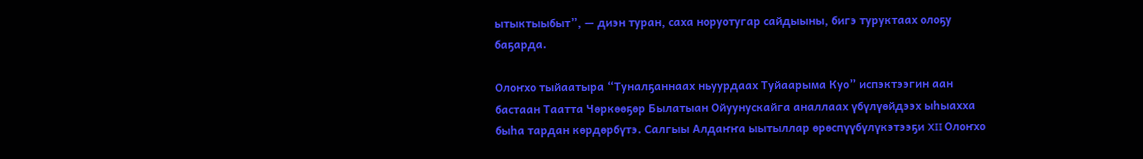ытыктыыбыт”, — диэн туран, саха норуотугар сайдыыны, бигэ туруктаах олоҕу баҕарда.

Олоҥхо тыйаатыра “Туналҕаннаах ньуурдаах Туйаарыма Куо” испэктээгин аан бастаан Таатта Чөркөөҕөр Былатыан Ойуунускайга аналлаах үбүлүөйдээх ыһыахха быһа тардан көрдөрбүтэ. Салгыы Алдаҥҥа ыытыллар өрөспүүбүлүкэтээҕи XII Олоҥхо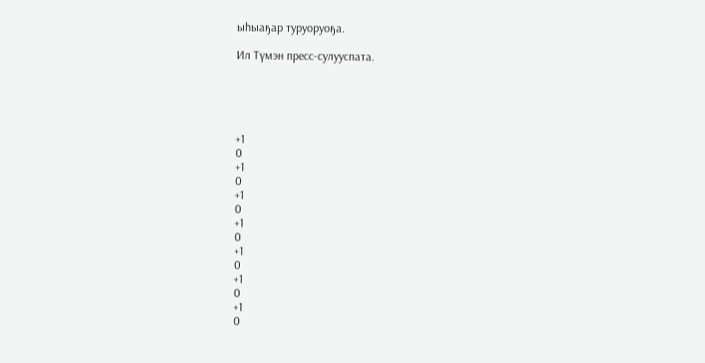ыһыаҕар туруоруоҕа.

Ил Түмэн пресс-сулууспата.





+1
0
+1
0
+1
0
+1
0
+1
0
+1
0
+1
0